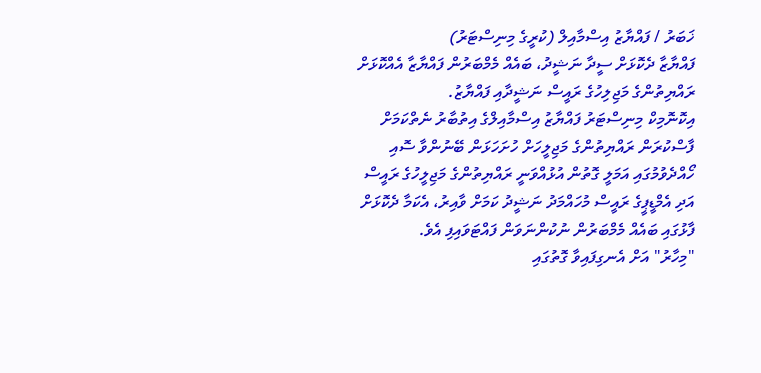ޚަބަރު / ފައްޔާޒު އިސްމާއިލް (ކުރީގެ މިނިސްޓަރު)
ފައްޔާޒާ ދެކޮޅަށް ސީދާ ނަޝީދު، ބައެއް މެމްބަރުން ފައްޔާޒާ އެއްކޮޅަށް
ރައްޔިތުންގެ މަޖިލިހުގެ ރައީސް ނަޝީދާއި ފައްޔާޒު.
އިކޮނޮމިކް މިނިސްޓަރު ފައްޔާޒު އިސްމާއިލްގެ އިތުބާރު ނެތްކަމަށް ފާސްކުރަން ރައްޔިތުންގެ މަޖިލީހަށް ހުށަހަޅަން ބޭނުންވާ ސޮއި ހޯއްދެވުމުގައި އަމަލީ ގޮތުން އުޅުއްވަނީ ރައްޔިތުންގެ މަޖިލީހުގެ ރައީސް އަދި އެމްޑީޕީގެ ރައީސް މުހައްމަދު ނަޝީދު ކަމަށް ވާއިރު، އެކަމާ ދެކޮޅަށް ފާޅުގައި ބައެއް މެމްބަރުން ނުކުންނަވަން ފައްޓަވައިފި އެވެ.
"މިހާރު" އަށް އެނގިފައިވާ ގޮތުގައި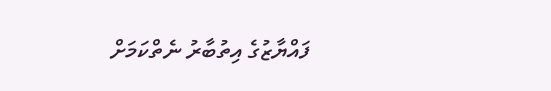ފައްޔާޒުގެ އިތުބާރު ނެތްކަމަށް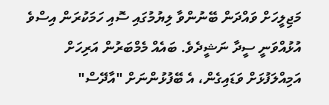މަޖިލީހަށް ވައްދަން ބޭނުންވާ ލިޔުމުގައި ސޮއި ހަމަކުރަން އިސްވެ އުޅުއްވަނީ ސީދާ ނަޝީދެވެ. ބައެއް މެމްބަރުން އަރިހަށް އަމިއްލަފުޅަށް ވަޑައިގެން، އެ ބޭފުޅުންނަށް "އާދޭސް"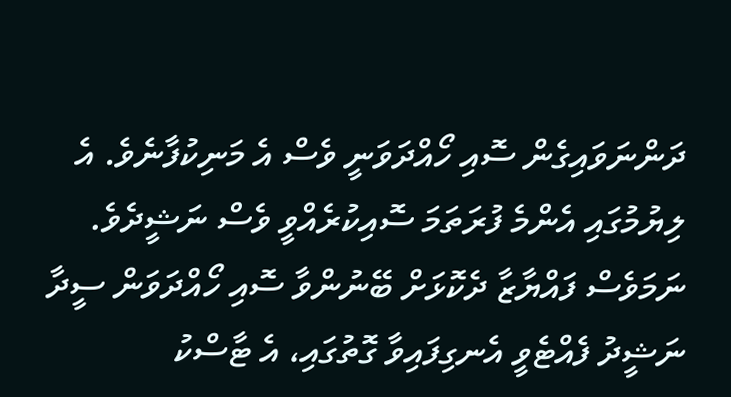ދަންނަވައިގެން ސޮއި ހޯއްދަވަނީ ވެސް އެ މަނިކުފާނެވެ. އެ ލިޔުމުގައި އެންމެ ފުރަތަމަ ސޮއިކުރެއްވީ ވެސް ނަޝީދެވެ.
ނަމަވެސް ފައްޔާޒާ ދެކޮޅަށް ބޭނުންވާ ސޮއި ހޯއްދަވަން ސީދާ ނަޝީދު ފެއްޓެވީ އެނގިފައިވާ ގޮތުގައި، އެ ޓާސްކު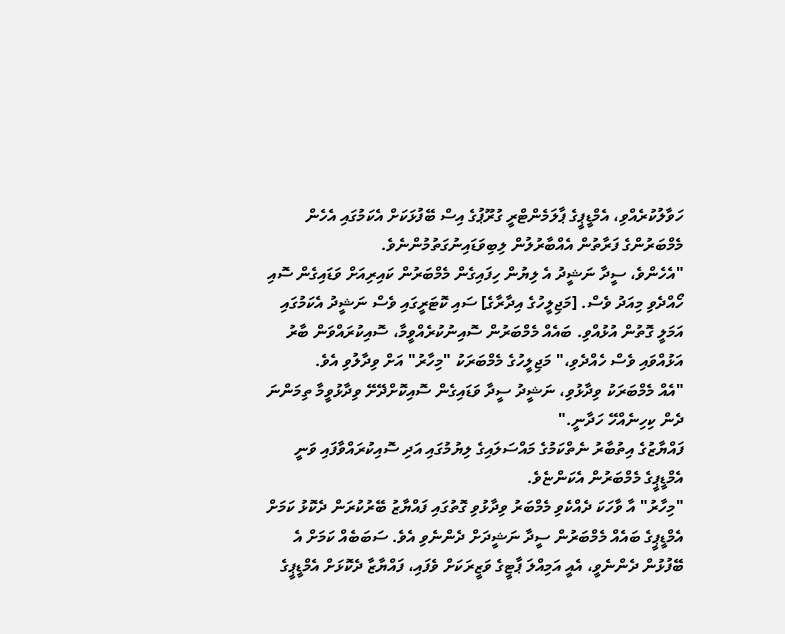ހަވާލުކުރެއްވި، އެމްޑީޕީގެ ޕާލަމެންޓްރީ ގުރޫޕުގެ އިސް ބޭފުޅަކަށް އެކަމުގައި އެހެން މެމްބަރުންގެ ފަރާތުން އެއްބާރުލުން ލިބިވަޑައިނުގަތުމުންނެވެ.
"އެހެންވެ، ސީދާ ނަޝީދު އެ ލިޔުން ހިފައިގެން މެމްބަރުން ކައިރިއަށް ވަޑައިގެން ސޮއި ހޯއްދެވި މިއަދު ވެސް. [މަޖިލީހުގެ އިދާރާގެ] ސައި ކޮޓަރީގައި ވެސް ނަޝީދު އެކަމުގައި އަމަލީ ގޮތުން އުޅުއްވި. ބައެއް މެމްބަރުން ސޮއިނުކުރެއްވީމާ، ސޮއިކުރައްވަން ބާރު އަޅުއްވައި ވެސް ހެއްދެވި،" މަޖިލީހުގެ މެމްބަރަކު "މިހާރު" އަށް ވިދާލުވި އެވެ.
"އެއް މެމްބަރަކު ވިދާޅުވި، ނަޝީދު ސީދާ ވަޑައިގެން ސޮއިކޮށްދޭށޭ ވިދާޅުވީމާ ތިމަންނަ ދެން ކިހިނެއްހޭ ހަދާނީ."
ފައްޔާޒުގެ އިތުބާރު ނެތްކަމުގެ މައްސަލައިގެ ލިޔުމުގައި އަދި ސޮއިކުރައްވާފައި ވަނީ އެމްޑީޕީގެ މެމްބަރުން އެކަންޏެވެ.
"މިހާރު" އާ ވާހަކަ ދެއްކެވި މެމްބަރު ވިދާޅުވި ގޮތުގައި ފައްޔާޒު ބޭރުކުރަން ދެކޮޅު ކަމަށް އެމްޑީޕީގެ ބައެއް މެމްބަރުން ސީދާ ނަޝީދަށް ދެންނެވި އެވެ. ސަބަބެއް ކަމަށް އެ ބޭފުޅުން ދެންނެވީ، އެއީ އަމިއްލަ ޕާޓީގެ ވަޒީރަކަށް ވެފައި، ފައްޔާޒާ ދެކޮޅަށް އެމްޑީޕީގެ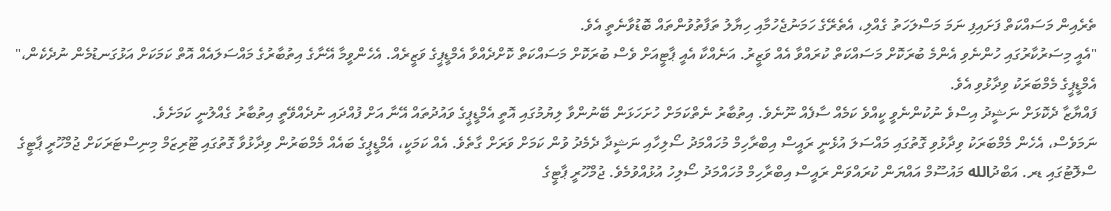ތެރެއިން މަސައްކަތް ފަށައިފި ނަމަ މަސްލަހަތު ގެއްލި، އެތެރޭގެ ހަމަނުޖެހުމާއި ހިޔާލު ތަފާތުވުންތައް ބޮޑުވާނެތީ އެވެ.
"އެއީ މިސަރުކާރުގައި ހުންނެވި އެންމެ ބުރަކޮށް މަސައްކަތް ކުރައްވާ އެއް ވަޒީރު. އަނެއްކާ އެއީ ޕާޓީއަށް ވެސް ބުރަކޮށް މަސައްކަތް ކޮށްދެއްވާ އެމްޑީޕީގެ ވަޒީރެއް. އެހެންވީމާ އޭނާގެ އިތުބާރުގެ މައްސަލައެއް އޮތް ކަމަކަށް އަޅުގަނޑުމެން ނުދެކެން،" އެމްޑީޕީގެ މެމްބަރަކު ވިދާޅުވި އެވެ.
ފައްޔާޒާ ދެކޮޅަށް ނަޝީދު އިސްވެ ނުކުންނެވީ ކީއްވެ ކަމެއް ސާފެއް ނޫނެވެ. އިތުބާރު ނެތްކަމަށް ހުށަހަޅަން ބޭނުންވާ ލިޔުމުގައި އޮތީ އެމްޑީޕީގެ ވައުދުތައް އޭނާ އަށް ފުއްދައި ނުދެއްވޭތީ އިތުބާރު ގެއްލުނީ ކަމަށެވެ.
ނަމަވެސް، އެހެން މެމްބަރަކު ވިދާޅުވި ގޮތުގައި މައްސަލަ އުޅެނީ ރައީސް އިބްރާހިމް މުހައްމަދު ސޯލިހާއި ނަޝީދާ ދެމެދު ވުން ކަމަށް ވަރަށް ގާތެވެ. އެއް ކަމަކީ، އެމްޑީޕީގެ ބައެއް މެމްބަރުން ވިދާޅުވާ ގޮތުގައި ޓޫރިޒަމް މިނިސްޓަރަކަށް ޖުމްހޫރީ ޕާޓީގެ ސްލޮޓުގައި ޑރ. އަބްދުالله މައުސޫމް އައްޔަން ކުރައްވަން ރައީސް އިބްރާހިމް މުހައްމަދު ސޯލިހު އުޅުއްވުމެވެ. ޖުމްހޫރީ ޕާޓީގެ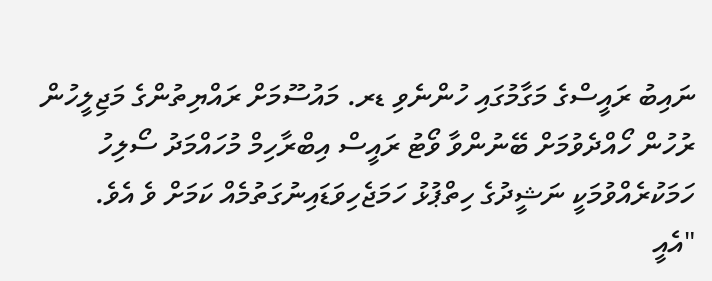ނައިބު ރައީސްގެ މަގާމުގައި ހުންނެވި ޑރ. މައުސޫމަށް ރައްޔިތުންގެ މަޖިލީހުން ރުހުން ހޯއްދެވުމަށް ބޭނުންވާ ވޯޓު ރައީސް އިބްރާހިމް މުހައްމަދު ސޯލިހު ހަމަކުރެއްވުމަކީ ނަޝީދުގެ ހިތްޕުޅު ހަމަޖެހިވަޑައިނުގަތުމެއް ކަމަށް ވެ އެވެ.
"އެއީ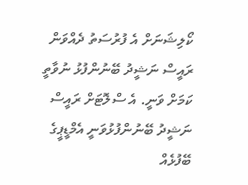ކޯލިޝަނަށް އެ ފުރުސަތު ދެއްވަން ރައީސް ނަޝީދު ބޭނުންފުޅު ނުވާތީ ކަމަށް ވަނީ. އެ ސްލޮޓަށް ރައީސް ނަޝީދު ބޭނުންފުޅުވަނީ އެމްޑީޕީގެ ބޭފުޅެއް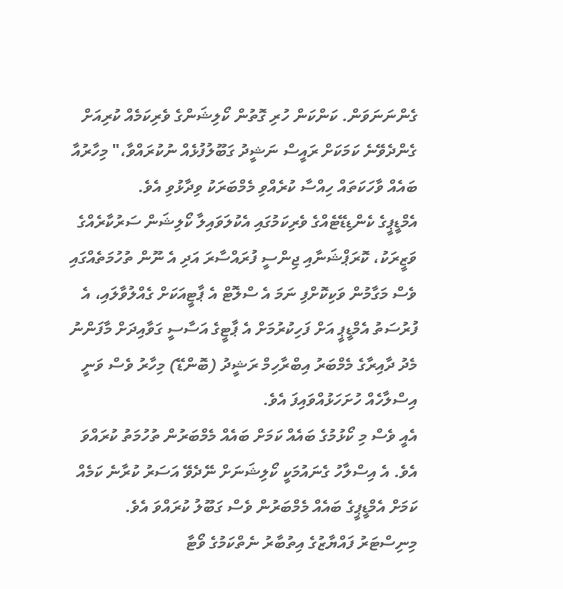ގެންނަނަވަން. ކަންކަން ހުރި ގޮތުން ކޯލިޝަންގެ ވެރިކަމެއް ކުރިއަށް ގެންދެވޭނެ ކަމަކަށް ރައީސް ނަޝީދު ގަބޫލުފުޅެއް ނުކުރައްވާ،" މިހާރުއާ ބައެއް ވާހަކަތައް ހިއްސާ ކުރެއްވި މެމްބަރަކު ވިދާޅުވި އެވެ.
އެމްޑީޕީގެ ކެންޑިޑޭޓެއްގެ ވެރިކަމުގައި އެކުލަވައިލާ ކޯލިޝަން ސަރުކާރެއްގެ ވަޒީރަކު، ކޮރަޕްޝަނާއި ޖިންސީ ފުރައްސާރަ އަދި އެ ނޫން ތުހުމަތެއްގައި ވެސް މަގާމުން ވަކިކޮށްފި ނަމަ އެ ސްލޮޓް އެ ޕާޓީއަކަށް ގެއްލުވާލައި، އެ ފުރުސަތު އެމްޑީޕީ އަށް ފަހިކުރުމަށް އެ ޕާޓީގެ އަސާސީ ގަވާއިދަށް މާފަންނު މެދު ދާއިރާގެ މެމްބަރު އިބްރާހިމް ރަޝީދު (ބޮންޑޭ) މިހާރު ވެސް ވަނީ އިސްލާހެއް ހުށަހަޅުއްވައިފަ އެވެ.
އެއީ ވެސް މި ކޯޅުމުގެ ބައެއް ކަމަށް ބައެއް މެމްބަރުން ތުހުމަތު ކުރައްވަ އެވެ. އެ އިސްލާހު ގެނައުމަކީ ކޯލިޝަނަށް ނޭދެވޭ އަސަރު ކުރާނެ ކަމެއް ކަމަށް އެމްޑީޕީގެ ބައެއް މެމްބަރުން ވެސް ގަބޫލު ކުރައްވަ އެވެ.
މިނިސްޓަރު ފައްޔާޒުގެ އިތުބާރު ނެތްކަމުގެ ވޯޓާ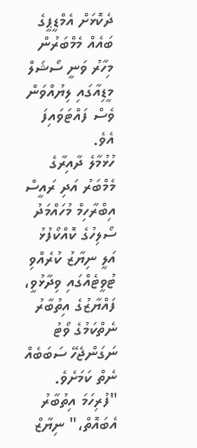ދެކޮޅަށް އެމްޑީޕީގެ ބައެއް މެމްބަރުން މިހާރު ވަނީ ސޯޝަލް މީޑިއާގައި ލިޔުއްވަން ވެސް ފައްޓަވައިފަ އެވެ.
ހުޅުމާލެ ދާއިރާގެ މެމްބަރު އަދި ރައީސް އިބްރާހިމް މުހައްމަދު ސޯލިހުގެ ކޮއްކޯފުޅު އަލީ ނިޔާޒު ކުރެއްވި ޓުވީޓެއްގައި ވިދާޅުވީ، ފައްޔާޒުގެ އިތުބާރު ނެތްކަމުގެ ވޯޓު ނަގަންޖެހޭ ސަބަބެއް ނެތް ކަމަށެވެ.
"ފުރިހަމަ އިތުބާރު އެބައޮތް،" ނިޔާޒް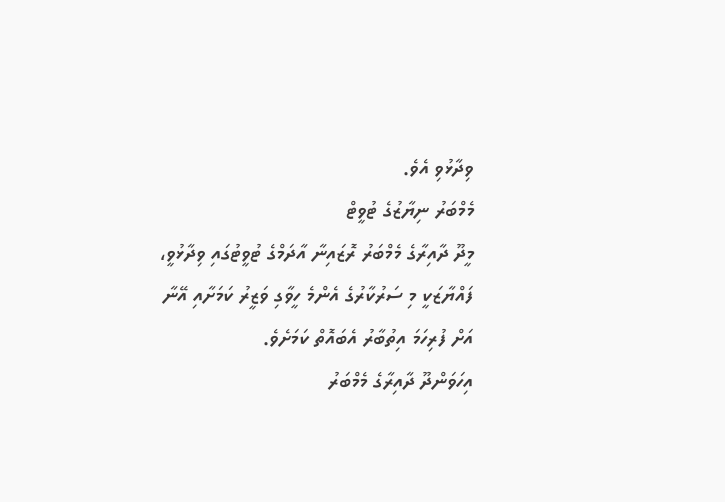ވިދާޅުވި އެވެ.
މެމްބަރު ނިޔާޒުގެ ޓުވީޓް
މީދޫ ދާއިރާގެ މެމްބަރު ރޮޒައިނާ އާދަމްގެ ޓުވީޓުގައި ވިދާޅުވީ، ފައްޔާޒަކީ މި ސަރުކާރުގެ އެންމެ ހީވާގި ވަޒީރު ކަމަށާއި އޭނާ އަށް ފުރިހަމަ އިތުބާރު އެބައޮތް ކަމަށެވެ.
އިހަވަންދޫ ދާއިރާގެ މެމްބަރު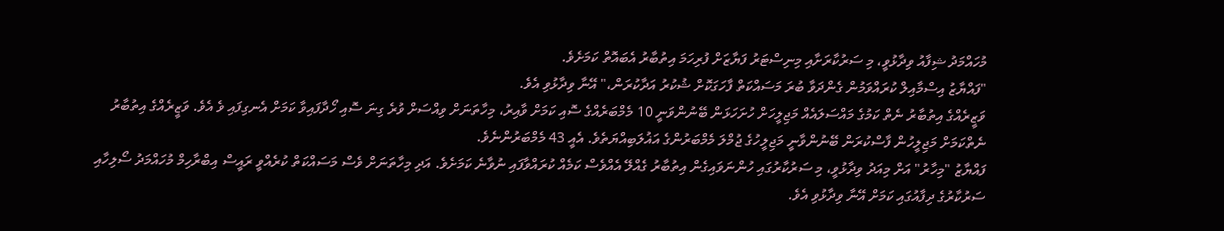މުހައްމަދު ޝިފާއު ވިދާޅުވީ، މި ސަރުކާރަށާއި މިނިސްޓަރު ފަޔާޒަށް ފުރިހަމަ އިތުބާރު އެބައޮތް ކަމަށެވެ.
"ފައްޔާޒު އިސްމާއިލް ކުރައްވަމުން ގެންދަވާ ބުރަ މަސައްކަތް ފާހަގަކޮށް ޝުކުރު އަދާކުރަން،" އޭނާ ވިދާޅުވި އެވެ.
ވަޒީރެއްގެ އިތުބާރު ނެތް ކަމުގެ މައްސަލައެއް މަޖިލީހަށް ހުށަހަޅަން ބޭނުންވަނީ 10 މެމްބަރެއްގެ ސޮއި ކަމަށް ވާއިރު، މިހާތަނަށް ވިއްސަށް ވުރެ ގިނަ ސޮއި ހޯދާފައިވާ ކަމަށް އެނގިފައި ވެ އެވެ. ވަޒީރެއްގެ އިތުބާރު ނެތްކަމަށް މަޖިލީހުން ފާސްކުރަން ބޭނުންވާނީ މަޖިލީހުގެ ޖުމްލަ މެމްބަރުންގެ އަޣުލަބިއްޔަތެވެ. އެއީ 43 މެމްބަރުންނެވެ.
ފައްޔާޒު "މިހާރު" އަށް މިއަދު ވިދާޅުވީ، މި ސަރުކާރުގައި ހުންނަވައިގެން އިތުބާރު ގެއްލޭ އެއްވެސް ކަމެއް ކުރައްވާފައި ނުވާނެ ކަމަށެވެ. އަދި މިހާތަނަށް ވެސް މަސައްކަތް ކުރެއްވީ ރައީސް އިބްރާހިމް މުހައްމަދު ސޯލިހާއި ސަރުކާރުގެ ދިފާއުގައި ކަމަށް އޭނާ ވިދާޅުވި އެވެ.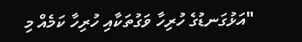"އަޅުގަނޑުގެ ހުރިހާ ވަގުތަކާއި ހުރިހާ ކަމެއް މި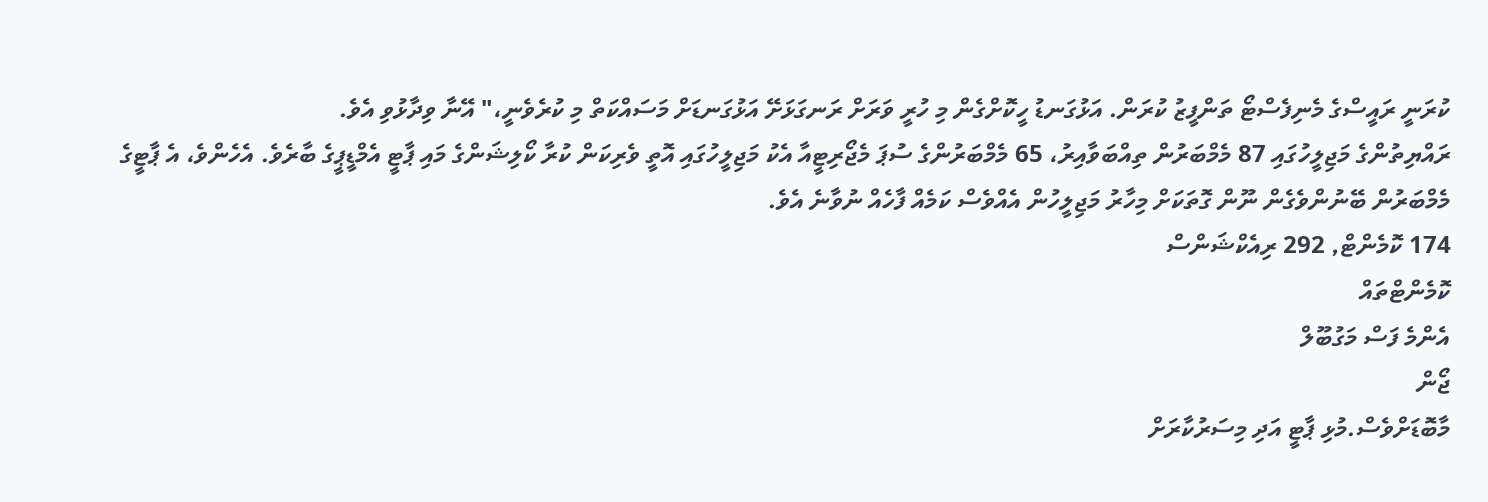ކުރަނީ ރައީސްގެ މެނިފެސްޓޯ ތަންފީޒު ކުރަން. އަޅުގަނޑު ހީކޮށްގެން މި ހުރީ ވަރަށް ރަނގަޅަށޭ އަޅުގަނޑަށް މަސައްކަތް މި ކުރެވެނީ،" އޭނާ ވިދާޅުވި އެވެ.
ރައްޔިތުންގެ މަޖިލީހުގައި 87 މެމްބަރުން ތިއްބަވާއިރު، 65 މެމްބަރުންގެ ސުޕަ މެޖޯރިޓީއާ އެކު މަޖިލީހުގައި އޮތީ ވެރިކަން ކުރާ ކޯލިޝަންގެ މައި ޕާޓީ އެމްޑީޕީގެ ބާރެވެ. އެހެންވެ، އެ ޕާޓީގެ މެމްބަރުން ބޭނުންވެގެން ނޫން ގޮތަކަށް މިހާރު މަޖިލީހުން އެއްވެސް ކަމެއް ފާހެއް ނުވާނެ އެވެ.
174 ކޮމެންޓް, 292 ރިއެކްޝަންސް
ކޮމެންޓްތައް
އެންމެ ފަސް މަގުބޫލް
ޖޯން
މާބޮޑަށްވެސް.މުޅި ޕާޓީ އަދި މިސަރުކާރަށް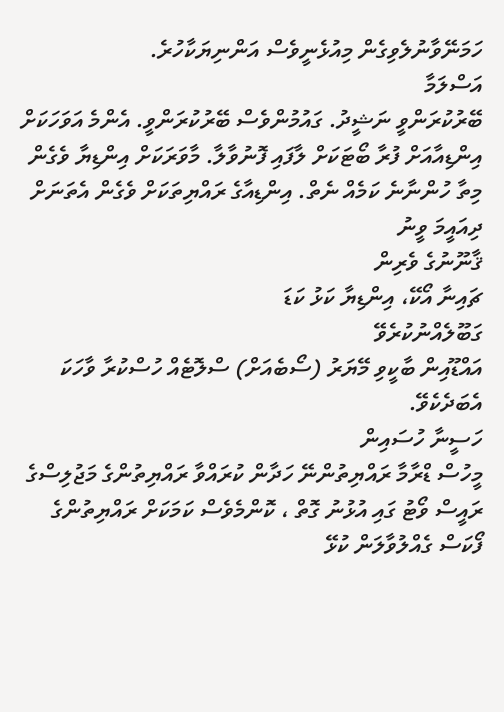ހަމަނޭވާނުލެވިގެން މިއުޅެނީވެސް އަންނިޔަކާހުރެ.
އަސްލަމާ
ބޭރުކުރަންވީ ނަޝީދު. ގައުމުންވެސް ބޭރުކުރަންވީ. އެންމެ އަވަހަކަށް އިންޑިއާއަށް ފުރާ ބޯޓަކަށް ލާފައި ފޮނުވާލާ. މާވަރަކަށް އިންޑިޔާ ވެގެން މިތާ ހުންނާނެ ކަމެއް ނެތް. އިންޑިއާގެ ރައްޔިތަކަށް ވެގެން އެތަނަށް ދިއައީމަ ވީނު
ޤާނޫނުގެ ވެރިން
ޗައިނާ އޯކޭ، އިންޑިޔާ ކަޅު ކަޑަ
ގަބޫލެއްނުކުރެވޭ
އައްޑޫއިން ބާކީވި މޭޔަރު (ސޯބެއަށް) ސްލޮޓެއް ހުސްކުރާ ވާހަކަ އެބަދެކެވޭ.
ހަސީނާ ހުސައިން
މީހުސް ޑްރާމާ ރައްޔިތުންނޭ ހަދާން ކުރައްވާ ރައްޔިތުންގެ މަޖުލިސްގެ ރައީސް ވޯޓު ގައި އުޅުނު ގޮތް ، ކޮންމެވެސް ކަމަކަށް ރައްޔިތުންގެ ފޯކަސް ގެއްލުވާލަން ކުޅޭ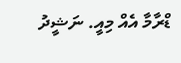ޑްރާމާ އެއް މިއީ. ނަޝީދު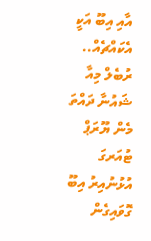އާއި އިބޫ އަކީ އެކައްޗެއް..
ރުބެލް މިއާ
ޝައުނާ ދައްތަ މެން ޔޫރަޕް ޓުއަރގަ އުޅުނުއިރު އިބޫ ގޮވައިގެން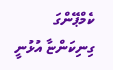ކެމްޕޭންގަ ގިނިކަންޏާ އުޅުނީ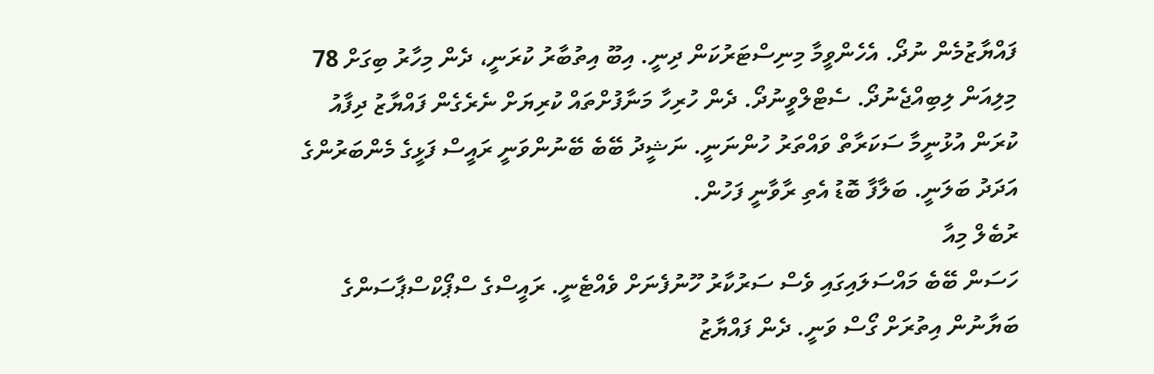ފައްޔާޒުމެން ނުދޯ. އެހެންވީމާ މިނިސްޓަރުކަން ދިނީ. އިބޫ އިތުބާރު ކުރަނީ، ދެން މިހާރު ބިގަށް 78 މިލިއަން ލިބިއްޖެނުދޯ. ސެޓްލްވީނުދޯ. ދެން ހުރިހާ މަނާފުށްތައް ކުރިޔަށް ނެރެގެން ފައްޔާޒު ދިފާއު ކުރަން އުޅުނީމާ ސަކަރާތް ވައްތަރު ހުންނަނީ. ނަޝީދު ބޭބެ ބޭނުންވަނީ ރައީސް ފަޅީގެ މެންބަރުންގެ އަދަދު ބަލަނީ. ބަލާފާ ބޮޑު އެތި ރާވާނީ ފަހުން.
ރުބެލް މިއާ
ހަސަން ބޭބެ މައްސަލައިގައި ވެސް ސަރުކާރު ހޫނުފެނަށް ވެއްޓެނީ. ރައީސްގެ ސްޕޯކްސްޕާސަންގެ ބަޔާނުން އިތުރަށް ގޯސް ވަނީ. ދެން ފައްޔާޒު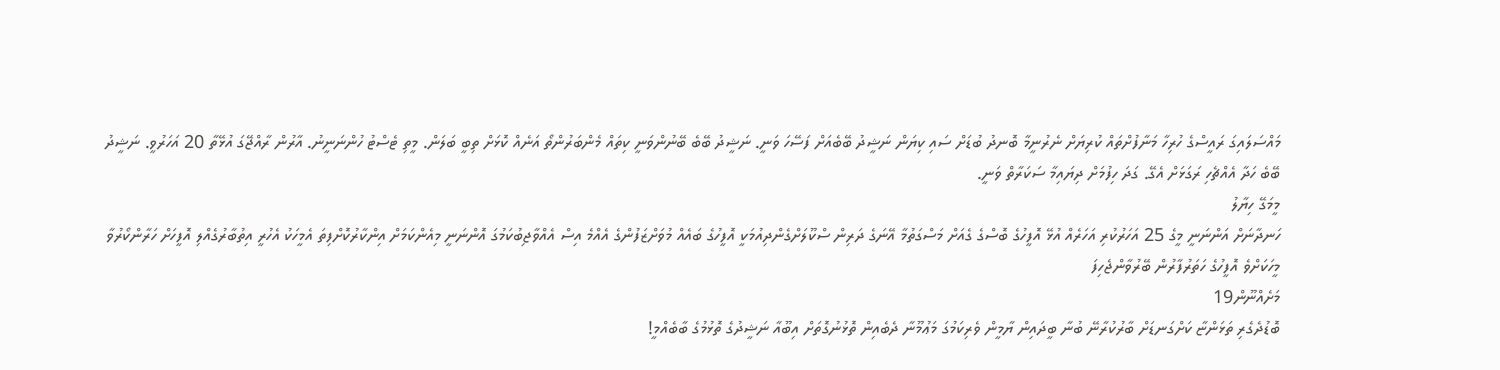މައްސަލައިގަ ރައީސްގެ ހުރިހާ މަނާފުށްތައް ކުރިޔަށް ނެރުނީމާ ބޮނދު ބުޑަށް ސައި ކިޔަން ނަޝީދު ބޭބެއަށް ފަސޭހަ ވަނީ. ނަޝީދު ބޭބެ ބޭނުންވަނީ ކިތައް މެންބަރުންތޯ އަނެއް ކޮޅަށް ތިބީ ބަލަން. މީތި ޓެސްޓު ހުންނަނީނު. އާރުން ރާއްޖޭގަ އުޅޭތާ 20 އަހަރުވީ. ނަޝީދު ބޭބެ ހަދާ އެއްޗެހި ރަގަޅަށް އެގޭ. ގަދަ ހިފުމަށް ދިޔައިމާ ސަކަރާތް ވަނީ.
މީމަގޭ ހިޔާލު
ހަނދާނަށް އަންނަނީ މީގެ 25 އަހަރުކުރި އަހަރެއް އުޅޭ އޮފީހުގެ ބޮސްގެ ގެއަށް މަސްގަތުމާ އޭނަގެ ދަރިން ސްކޫލަށްގެންދިއުމަކީ އޮފީހުގެ ބައެއް މުވަށްޒަފުންގެ އެއްމެ އިސް އެއްވާޖިބުކަމުގަ އޮންނަނީ މިއެންކަމަށް އިންކާރުކޮށްފިތަ އެމީހަކު އެހުރީ އިތުބާރުގެއްލި އޮފީހަށް ހަރާންކޯރުވާ މީހަކަށްވެ އޮފީހުގެ ހަތަރުފާރުން ބޭރުވާންޖެހިފަ
މަށެއްނޫން19
ބޮޑުދެގެރި ތަޅަންޏާ ކަށްގަނޑަށް ބާރުކުރާނޭ ބުނާ ބީދައިން ޔާމީން ވެރިކަމުގަ މަޢުމޫނާ ދެބެއިން ތޮޅުނުގޮތަށް އިބޫއާ ނަޝީދުގެ ތޮޅުމުގެ ބާބެއްމީ!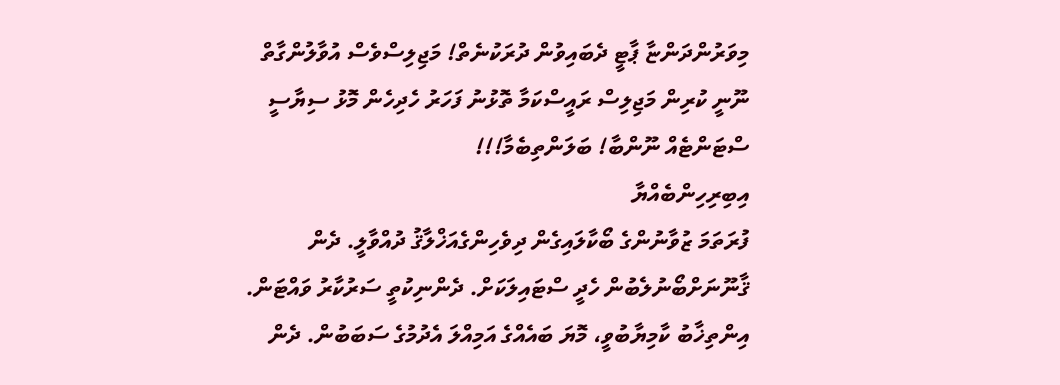މިވަރުންދަންޏާ ޕާޓީ ދެބައިވުން ދުރަކުނެތް! މަޖިލިސްވެސް އުވާލުންގާތް ނޫނީ ކުރިން މަޖިލިސް ރައީސްކަމާ ތޮޅުނު ފަހަރު ހެދިހެން މޮޅު ސިޔާސީ ސްޓަންޓެއް ނޫންބާ! ބަލަންތިބެމާ!!!
އިބިރިހިންބެއްޔާ
ފުރަތަމަ ޒުވާނުންގެ ބޯކާލައިގެން ދިވެހިންގެއަޚްލާޤު ދުއްވާލީ. ދެން ޤާނޫނަށްބޯނުލެބުން ހެދީ ސްޓައިލަކަށް. ދެންނިކުތީ ސަރުކާރު ވައްޓަން. އިންތިޚާބު ކާމިޔާބުވީ، މޮޔަ ބައެއްގެ އަމިއްލަ އެދުމުގެ ސަބަބުން. ދެން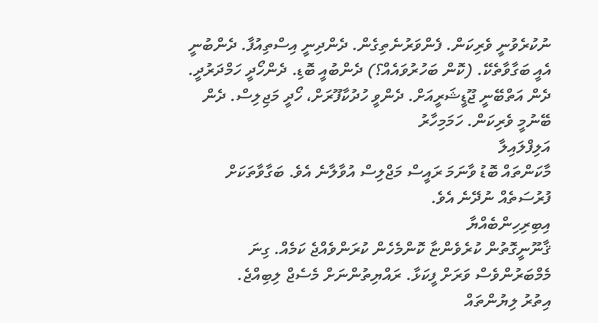ނުކުރެވުނީ ވެރިކަން. ފެންވަރުނެތިގެން. ދެންދިނީ އިސްތިއުފާ. ދެންބުނީ އެއީ ބަގާވާތެކޭ. (ކޮން ބަހުރުވައެއް؟) ދެންބުއީ ބޮޑި. ދެންހޯދީ ހަމްދަރުދީ. ދެން އަތްބޭނީ ޖޫޑީޝަރީއަށް. ދެންވީ ހުދުކާފޫރަށް، ހޯދީ މަޖިލިސް. ދެން ބޭނުމީ ވެރިކަން. ހަމަމިހާރު
އަލިފްލައިލާ
މާކަންތައް ބޮޑު ވާނަމަ ރައީސް މަޖްލިސް އުވާލާނެ އެވެ. ބަގާވާތަކަށް ފުރުސަތެއް ނުދޭނެ އެވެ.
އިބިރިހިންބެއްޔާ
ޤާނޫނީގޮތުން ކުރެވެންޏާ ކޮންމެހެން ކުރަންވެއްޖެ ކަމެއް. ގިނަ މެމްބަރުންވެސް ވަރަށް ފީކަޅާ. ރައްޔިތުންނަށް މެސެޖް ލިބިއްޖެ.
އިތުރު ލިޔުންތައް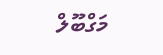މަގްބޫލް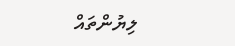ލިޔުންތައް